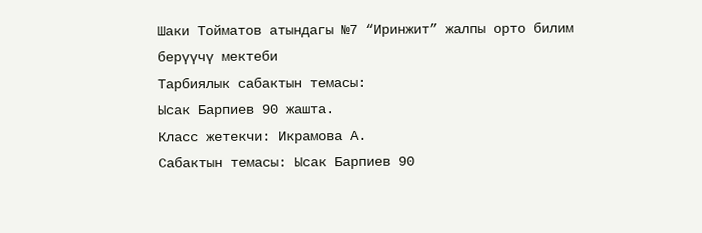Шаки Тойматов атындагы №7 “Иринжит” жалпы орто билим берүүчү мектеби
Тарбиялык сабактын темасы:
Ысак Барпиев 90 жашта.
Класс жетекчи: Икрамова А.
Сабактын темасы: Ысак Барпиев 90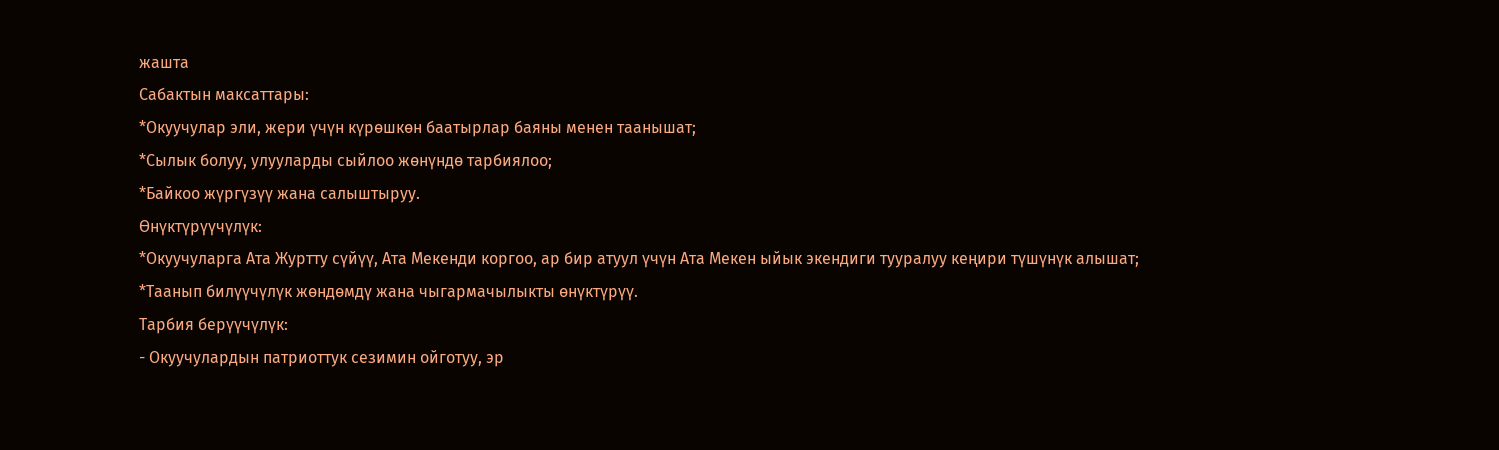жашта
Сабактын максаттары:
*Окуучулар эли, жери үчүн күрөшкөн баатырлар баяны менен таанышат;
*Сылык болуу, улууларды сыйлоо жөнүндө тарбиялоо;
*Байкоо жүргүзүү жана салыштыруу.
Өнүктүрүүчүлүк:
*Окуучуларга Ата Журтту сүйүү, Ата Мекенди коргоо, ар бир атуул үчүн Ата Мекен ыйык экендиги тууралуу кеңири түшүнүк алышат;
*Таанып билүүчүлүк жөндөмдү жана чыгармачылыкты өнүктүрүү.
Тарбия берүүчүлүк:
- Окуучулардын патриоттук сезимин ойготуу, эр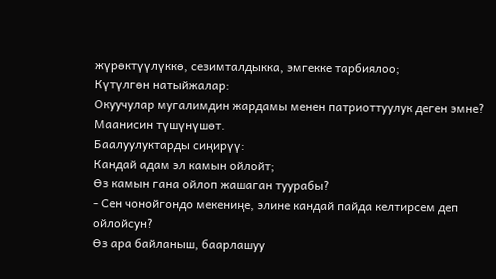жүрөктүүлүккө, сезимталдыкка, эмгекке тарбиялоо;
Күтүлгөн натыйжалар:
Окуучулар мугалимдин жардамы менен патриоттуулук деген эмне? Маанисин түшүнүшөт.
Баалуулуктарды сиңирүү:
Кандай адам эл камын ойлойт;
Өз камын гана ойлоп жашаган туурабы?
- Сен чонойгондо мекениңе, элине кандай пайда келтирсем деп ойлойсун?
Өз ара байланыш, баарлашуу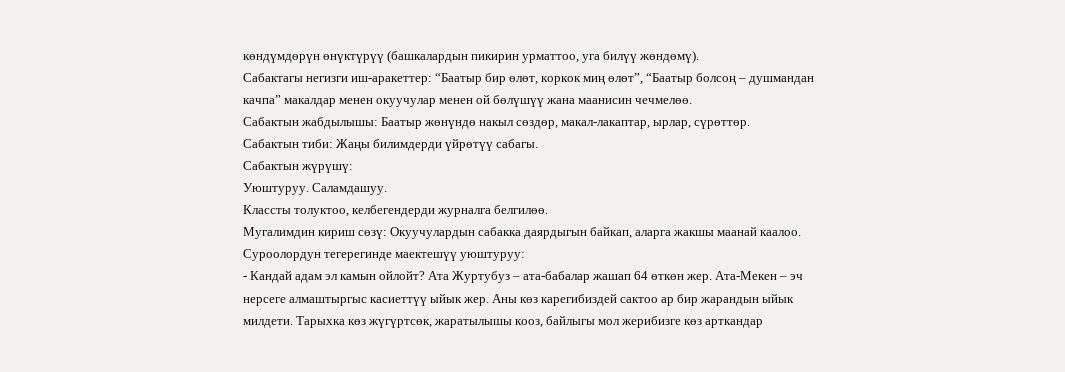көндүмдөрүн өнүктүрүү (башкалардын пикирин урматтоо, уга билүү жөндөмү).
Сабактагы негизги иш-аракеттер: “Баатыр бир өлөт, коркок миң өлөт”, “Баатыр болсоң – душмандан качпа” макалдар менен окуучулар менен ой бөлүшүү жана маанисин чечмелөө.
Сабактын жабдылышы: Баатыр жөнүндө накыл сөздөр, макал-лакаптар, ырлар, сүрөттөр.
Сабактын тиби: Жаңы билимдерди үйрөтүү сабагы.
Сабактын жүрүшү:
Уюштуруу. Саламдашуу.
Классты толуктоо, келбегендерди журналга белгилөө.
Мугалимдин кириш сөзү: Окуучулардын сабакка даярдыгын байкап, аларга жакшы маанай каалоо. Суроолордун тегерегинде маектешүү уюштуруу:
- Кандай адам эл камын ойлойт? Ата Журтубуз – ата-бабалар жашап 64 өткөн жер. Ата-Мекен – эч нерсеге алмаштыргыс касиеттүү ыйык жер. Аны көз карегибиздей сактоо ар бир жарандын ыйык милдети. Тарыхка көз жүгүртсөк, жаратылышы кооз, байлыгы мол жерибизге көз арткандар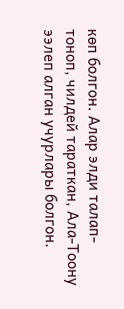көп болгон. Алар элди талап-тоноп, чилдей тараткан, Ала-Тоону ээлеп алган учурлары болгон.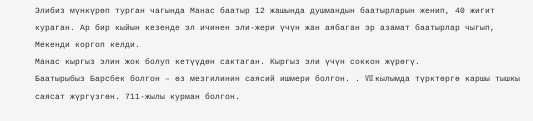Элибиз мүнкүрөп турган чагында Манас баатыр 12 жашында душмандын баатырларын женип, 40 жигит кураган. Ар бир кыйын кезенде эл ичинен эли-жери үчүн жан аябаган эр азамат баатырлар чыгып, Мекенди коргоп келди.
Манас кыргыз элин жок болуп кетүүдөн сактаган. Кыргыз эли үчүн соккон жүрөгү.
Баатырыбыз Барсбек болгон – өз мезгилинин саясий ишмери болгон. . VII кылымда түрктөргө каршы тышкы саясат жүргүзгөн. 711-жылы курман болгон.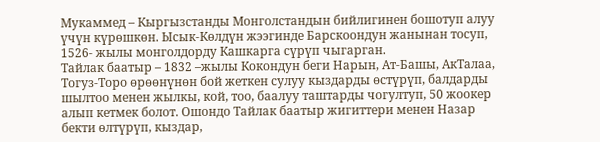Мукаммед – Кыргызстанды Монголстандын бийлигинен бошотуп алуу үчүн күрөшкөн. Ысык-Көлдүн жээгинде Барскоондун жанынан тосуп, 1526- жылы монголдорду Кашкарга сүрүп чыгарган.
Тайлак баатыр – 1832 –жылы Кокондун беги Нарын, Ат-Башы, АкТалаа, Тогуз-Торо өрөөнүнөн бой жеткен сулуу кыздарды өстүрүп, балдарды шылтоо менен жылкы, кой, тоо, баалуу таштарды чогултуп, 50 жоокер алып кетмек болот. Ошондо Тайлак баатыр жигиттери менен Назар бекти өлтүрүп, кыздар,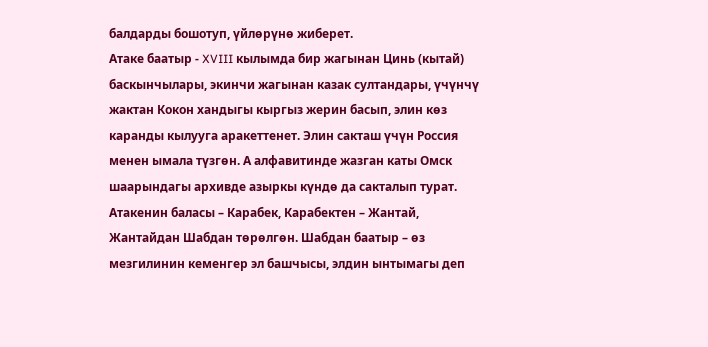балдарды бошотуп, үйлөрүнө жиберет.
Атаке баатыр - XVIII кылымда бир жагынан Цинь (кытай) баскынчылары, экинчи жагынан казак султандары, үчүнчү жактан Кокон хандыгы кыргыз жерин басып, элин көз каранды кылууга аракеттенет. Элин сакташ үчүн Россия менен ымала түзгөн. А алфавитинде жазган каты Омск шаарындагы архивде азыркы күндө да сакталып турат.
Атакенин баласы – Карабек, Карабектен – Жантай, Жантайдан Шабдан төрөлгөн. Шабдан баатыр – өз мезгилинин кеменгер эл башчысы, элдин ынтымагы деп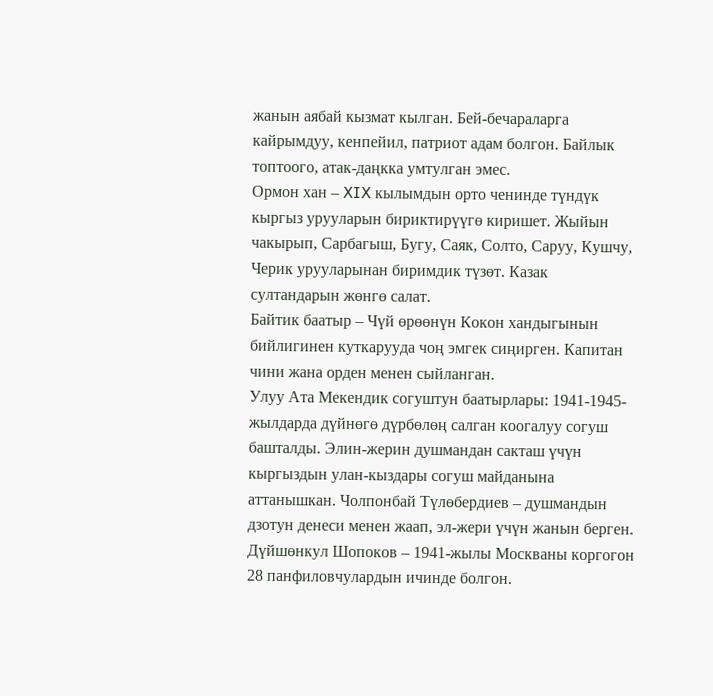жанын аябай кызмат кылган. Бей-бечараларга кайрымдуу, кенпейил, патриот адам болгон. Байлык топтоого, атак-даңкка умтулган эмес.
Ормон хан – XIX кылымдын орто ченинде түндүк кыргыз урууларын бириктирүүгө киришет. Жыйын чакырып, Сарбагыш, Бугу, Саяк, Солто, Саруу, Кушчу, Черик урууларынан биримдик түзөт. Казак султандарын жөнгө салат.
Байтик баатыр – Чүй өрөөнүн Кокон хандыгынын бийлигинен куткарууда чоң эмгек сиңирген. Капитан чини жана орден менен сыйланган.
Улуу Ата Мекендик согуштун баатырлары: 1941-1945- жылдарда дүйнөгө дүрбөлөң салган коогалуу согуш башталды. Элин-жерин душмандан сакташ үчүн кыргыздын улан-кыздары согуш майданына аттанышкан. Чолпонбай Түлөбердиев – душмандын дзотун денеси менен жаап, эл-жери үчүн жанын берген.
Дүйшөнкул Шопоков – 1941-жылы Москваны коргогон 28 панфиловчулардын ичинде болгон.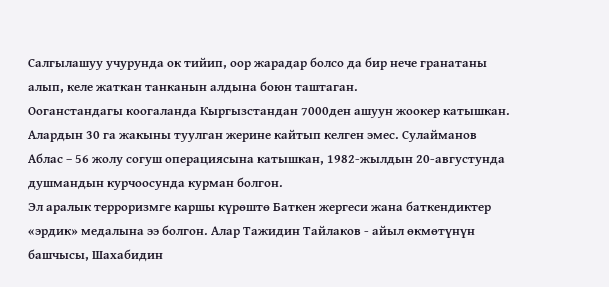Салгылашуу учурунда ок тийип, оор жарадар болсо да бир нече гранатаны алып, келе жаткан танканын алдына боюн таштаган.
Ооганстандагы коогаланда Кыргызстандан 7000ден ашуун жоокер катышкан. Алардын 30 га жакыны туулган жерине кайтып келген эмес. Сулайманов Аблас – 56 жолу согуш операциясына катышкан, 1982-жылдын 20-августунда душмандын курчоосунда курман болгон.
Эл аралык терроризмге каршы күрөштө Баткен жергеси жана баткендиктер «эрдик» медалына ээ болгон. Алар Тажидин Тайлаков - айыл өкмөтүнүн башчысы, Шахабидин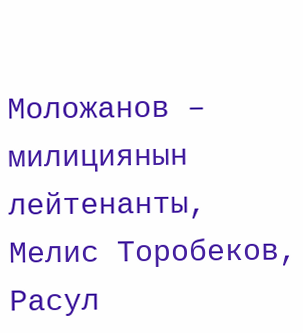Моложанов – милициянын лейтенанты, Мелис Торобеков, Расул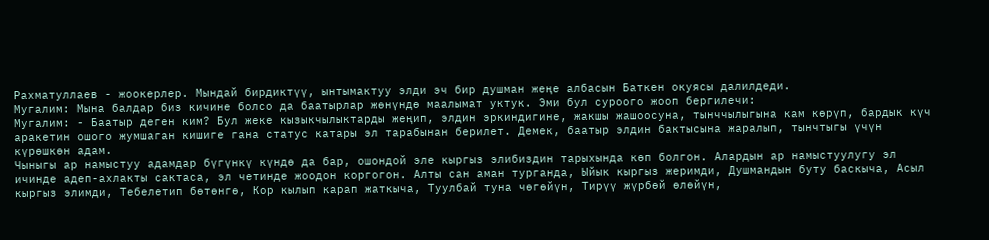Рахматуллаев - жоокерлер. Мындай бирдиктүү, ынтымактуу элди эч бир душман жеңе албасын Баткен окуясы далилдеди.
Мугалим: Мына балдар биз кичине болсо да баатырлар жөнүндө маалымат уктук. Эми бул суроого жооп бергилечи:
Мугалим: - Баатыр деген ким? Бул жеке кызыкчылыктарды жеңип, элдин эркиндигине, жакшы жашоосуна, тынччылыгына кам көрүп, бардык күч аракетин ошого жумшаган кишиге гана статус катары эл тарабынан берилет. Демек, баатыр элдин бактысына жаралып, тынчтыгы үчүн күрөшкөн адам.
Чыныгы ар намыстуу адамдар бүгүнкү күндө да бар, ошондой эле кыргыз элибиздин тарыхында көп болгон. Алардын ар намыстуулугу эл ичинде адеп-ахлакты сактаса, эл четинде жоодон коргогон. Алты сан аман турганда, Ыйык кыргыз жеримди, Душмандын буту баскыча, Асыл кыргыз элимди, Тебелетип бөтөнгө, Кор кылып карап жаткыча, Туулбай туна чөгөйүн, Тирүү жүрбөй өлөйүн,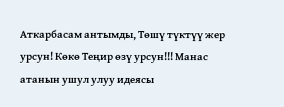Аткарбасам антымды, Төшү түктүү жер урсун! Көкө Теңир өзү урсун!!! Манас атанын ушул улуу идеясы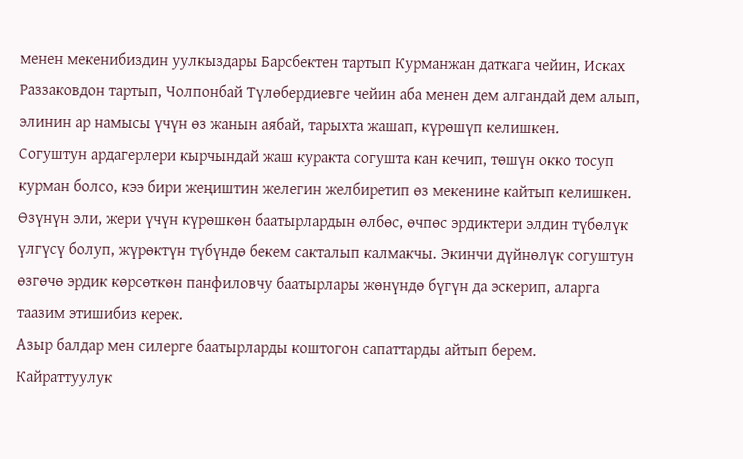менен мекенибиздин уулкыздары Барсбектен тартып Курманжан даткага чейин, Исках Раззаковдон тартып, Чолпонбай Түлөбердиевге чейин аба менен дем алгандай дем алып, элинин ар намысы үчүн өз жанын аябай, тарыхта жашап, күрөшүп келишкен.
Согуштун ардагерлери кырчындай жаш куракта согушта кан кечип, төшүн окко тосуп курман болсо, кээ бири жеңиштин желегин желбиретип өз мекенине кайтып келишкен. Өзүнүн эли, жери үчүн күрөшкөн баатырлардын өлбөс, өчпөс эрдиктери элдин түбөлүк үлгүсү болуп, жүрөктүн түбүндө бекем сакталып калмакчы. Экинчи дүйнөлүк согуштун өзгөчө эрдик көрсөткөн панфиловчу баатырлары жөнүндө бүгүн да эскерип, аларга таазим этишибиз керек.
Азыр балдар мен силерге баатырларды коштогон сапаттарды айтып берем.
Кайраттуулук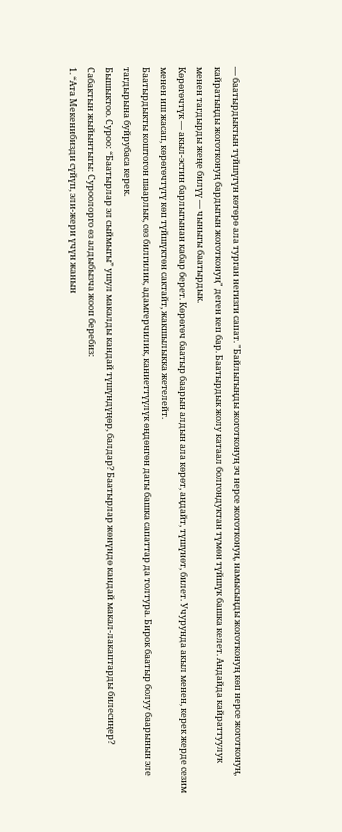— баатырдыктын түйшүгүн көтөрө ала турган негизги сапат. "Байлыгыңды жоготконуң эч нерсе жоготконуң, намысыңды жоготконуң көп нерсе жоготконуң, кайратыңды жоготконуң бардыгын жоготконуң" деген кеп бар. Баатырдык жолу катаал болгондуктан түмөн түйшүк башка келет. Андайда кайраттуулук менен тагдырды жеңе билүү — чыныгы баатырдык.
Көрөгөчтүк — акыл-эстин барлыгынан кабар берет. Көрөгөч баатыр баарын алдын ала көрөт, аңдайт, түшүнөт, билет. Учурунда акыл менен, керек жерде сезим менен иш жасап, көрөгөчтүгү көп түйшүктөн сактайт, жакшылыкка жетелейт.
Баатырдыкты коштогон шаарлык, сөз билгилик, адамгерчилик, каниеттүүлүк өңдөнгөн дагы башка сапаттар да толтура. Бирок баатыр болуу баарынын эле тагдырына буйрубаса керек.
Бышыктоо. Суроо: “Баатырлар эл сыймыгы” ушул макалды кандай түшүндүңөр, балдар? Баатырлар жөнүндө кандай макал-лакаптарды билесиңер?
Сабактын жыйынтыгы: Суроолорго өз алдыбызча жооп беребиз:
1. “Ата Мекенибизди сүйүп, эли-жери үчүн жанын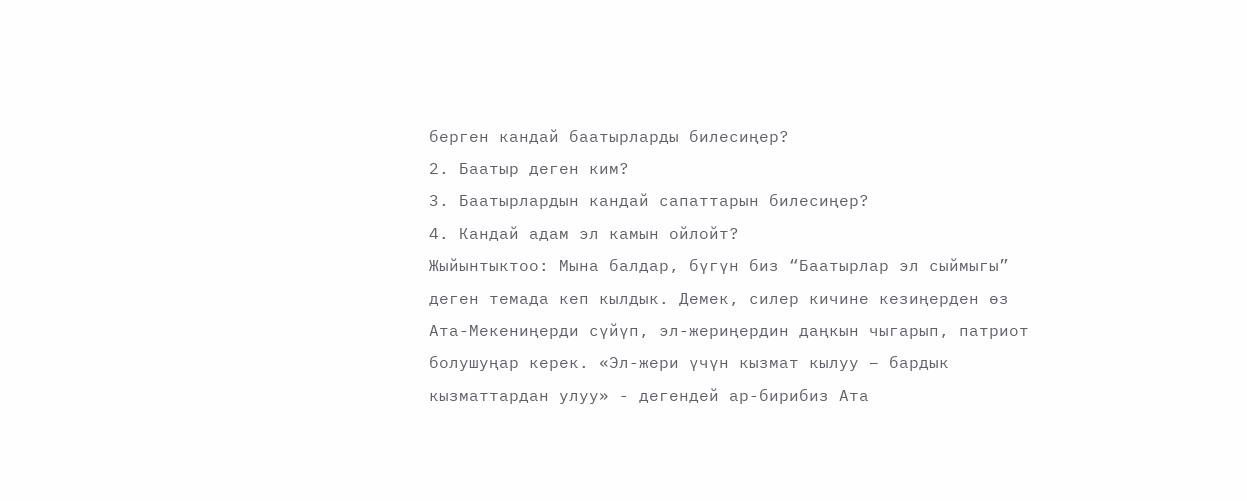берген кандай баатырларды билесиңер?
2. Баатыр деген ким?
3. Баатырлардын кандай сапаттарын билесиңер?
4. Кандай адам эл камын ойлойт?
Жыйынтыктоо: Мына балдар, бүгүн биз “Баатырлар эл сыймыгы” деген темада кеп кылдык. Демек, силер кичине кезиңерден өз Ата-Мекениңерди сүйүп, эл-жериңердин даңкын чыгарып, патриот болушуңар керек. «Эл-жери үчүн кызмат кылуу – бардык кызматтардан улуу» - дегендей ар-бирибиз Ата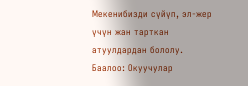Мекенибизди сүйүп, эл-жер үчүн жан тарткан атуулдардан бололу.
Баалоо: Окуучулар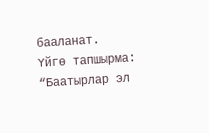бааланат.
Үйгө тапшырма: “Баатырлар эл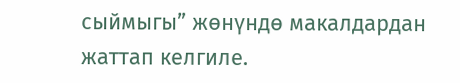сыймыгы” жөнүндө макалдардан жаттап келгиле.